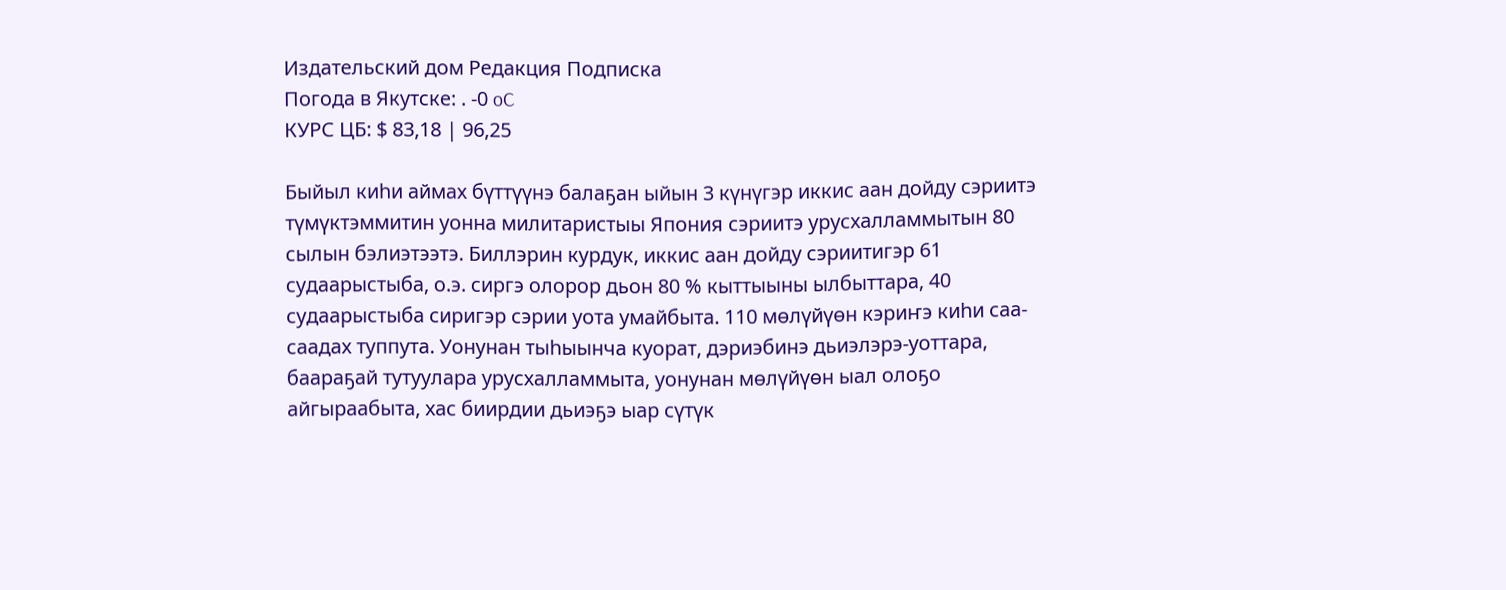Издательский дом Редакция Подписка
Погода в Якутске: . -0 oC
КУРС ЦБ: $ 83,18 | 96,25

Быйыл киһи аймах бүттүүнэ балаҕан ыйын 3 күнүгэр иккис аан дойду сэриитэ түмүктэммитин уонна милитаристыы Япония сэриитэ урусхалламмытын 80 сылын бэлиэтээтэ. Биллэрин курдук, иккис аан дойду сэриитигэр 61 судаарыстыба, о.э. сиргэ олорор дьон 80 % кыттыыны ылбыттара, 40 судаарыстыба сиригэр сэрии уота умайбыта. 110 мөлүйүөн кэриҥэ киһи саа-саадах туппута. Уонунан тыһыынча куорат, дэриэбинэ дьиэлэрэ-уоттара, баараҕай тутуулара урусхалламмыта, уонунан мөлүйүөн ыал олоҕо айгыраабыта, хас биирдии дьиэҕэ ыар сүтүк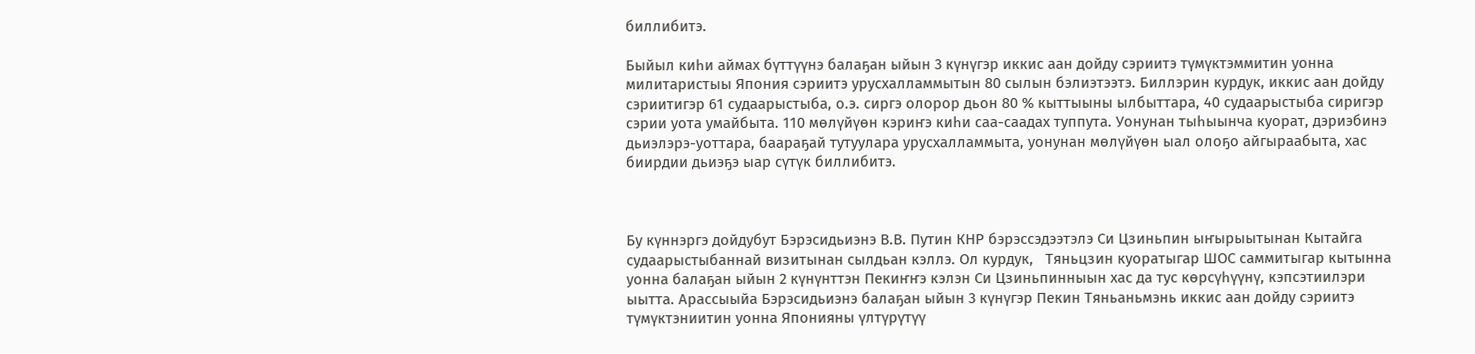биллибитэ.

Быйыл киһи аймах бүттүүнэ балаҕан ыйын 3 күнүгэр иккис аан дойду сэриитэ түмүктэммитин уонна милитаристыы Япония сэриитэ урусхалламмытын 80 сылын бэлиэтээтэ. Биллэрин курдук, иккис аан дойду сэриитигэр 61 судаарыстыба, о.э. сиргэ олорор дьон 80 % кыттыыны ылбыттара, 40 судаарыстыба сиригэр сэрии уота умайбыта. 110 мөлүйүөн кэриҥэ киһи саа-саадах туппута. Уонунан тыһыынча куорат, дэриэбинэ дьиэлэрэ-уоттара, баараҕай тутуулара урусхалламмыта, уонунан мөлүйүөн ыал олоҕо айгыраабыта, хас биирдии дьиэҕэ ыар сүтүк биллибитэ.



Бу күннэргэ дойдубут Бэрэсидьиэнэ В.В. Путин КНР бэрэссэдээтэлэ Си Цзиньпин ыҥырыытынан Кытайга судаарыстыбаннай визитынан сылдьан кэллэ. Ол курдук,   Тяньцзин куоратыгар ШОС саммитыгар кытынна уонна балаҕан ыйын 2 күнүнттэн Пекиҥҥэ кэлэн Си Цзиньпинныын хас да тус көрсүһүүнү, кэпсэтиилэри ыытта. Арассыыйа Бэрэсидьиэнэ балаҕан ыйын 3 күнүгэр Пекин Тяньаньмэнь иккис аан дойду сэриитэ түмүктэниитин уонна Японияны үлтүрүтүү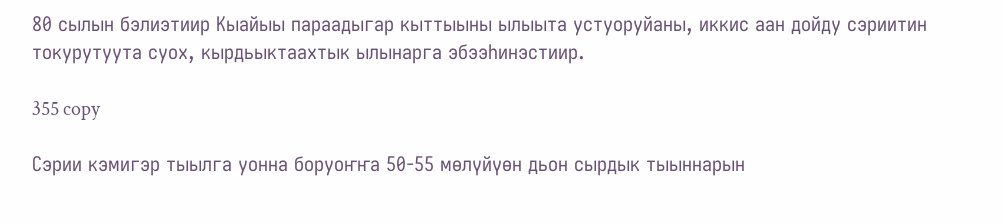80 сылын бэлиэтиир Кыайыы параадыгар кыттыыны ылыыта устуоруйаны, иккис аан дойду сэриитин токурутуута суох, кырдьыктаахтык ылынарга эбээһинэстиир.

355 copy

Сэрии кэмигэр тыылга уонна боруоҥҥа 50-55 мөлүйүөн дьон сырдык тыыннарын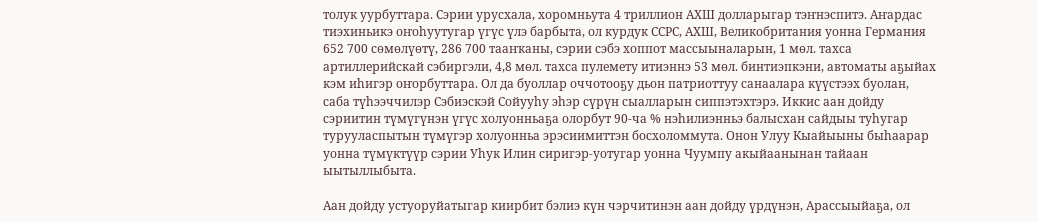толук уурбуттара. Сэрии урусхала, хоромньута 4 триллион АХШ долларыгар тэҥнэспитэ. Аҥардас тиэхиньикэ оҥоһуутугар үгүс үлэ барбыта, ол курдук ССРС, АХШ, Великобритания уонна Германия 652 700 сөмөлүөтү, 286 700 тааҥканы, сэрии сэбэ хоппот массыыналарын, 1 мөл. тахса артиллерийскай сэбиргэли, 4,8 мөл. тахса пулемету итиэннэ 53 мөл. бинтиэпкэни, автоматы аҕыйах кэм иһигэр оҥорбуттара. Ол да буоллар оччотооҕу дьон патриоттуу санаалара күүстээх буолан, саба түһээччилэр Сэбиэскэй Сойууһу эһэр сүрүн сыалларын сиппэтэхтэрэ. Иккис аан дойду сэриитин түмүгүнэн үгүс холуонньаҕа олорбут 90-ча % нэһилиэнньэ балысхан сайдыы туһугар турууласпытын түмүгэр холуонньа эрэсиимиттэн босхоломмута. Онон Улуу Кыайыыны быһаарар уонна түмүктүүр сэрии Уһук Илин сиригэр-уотугар уонна Чуумпу акыйаанынан тайаан ыытыллыбыта.

Аан дойду устуоруйатыгар киирбит бэлиэ күн чэрчитинэн аан дойду үрдүнэн, Арассыыйаҕа, ол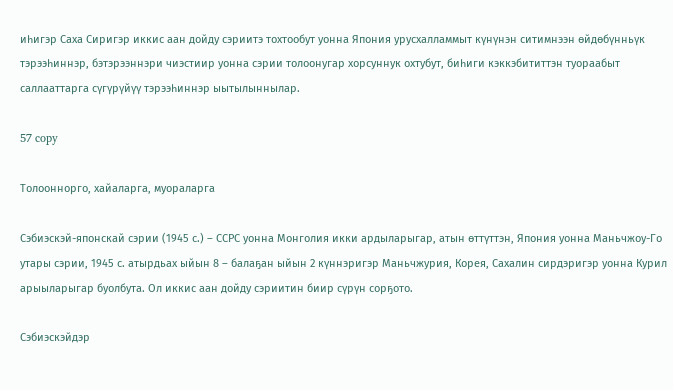иһигэр Саха Сиригэр иккис аан дойду сэриитэ тохтообут уонна Япония урусхалламмыт күнүнэн ситимнээн өйдөбүнньүк тэрээһиннэр, бэтэрээннэри чиэстиир уонна сэрии толоонугар хорсуннук охтубут, биһиги кэккэбититтэн туораабыт саллааттарга сүгүрүйүү тэрээһиннэр ыытылыннылар.

57 copy

Толооннорго, хайаларга, муораларга

Сэбиэскэй-японскай сэрии (1945 с.) – ССРС уонна Монголия икки ардыларыгар, атын өттүттэн, Япония уонна Маньчжоу-Го утары сэрии, 1945 с. атырдьах ыйын 8 – балаҕан ыйын 2 күннэригэр Маньчжурия, Корея, Сахалин сирдэригэр уонна Курил арыыларыгар буолбута. Ол иккис аан дойду сэриитин биир сүрүн сорҕото.

Сэбиэскэйдэр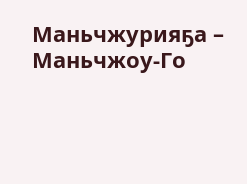Маньчжурияҕа – Маньчжоу-Го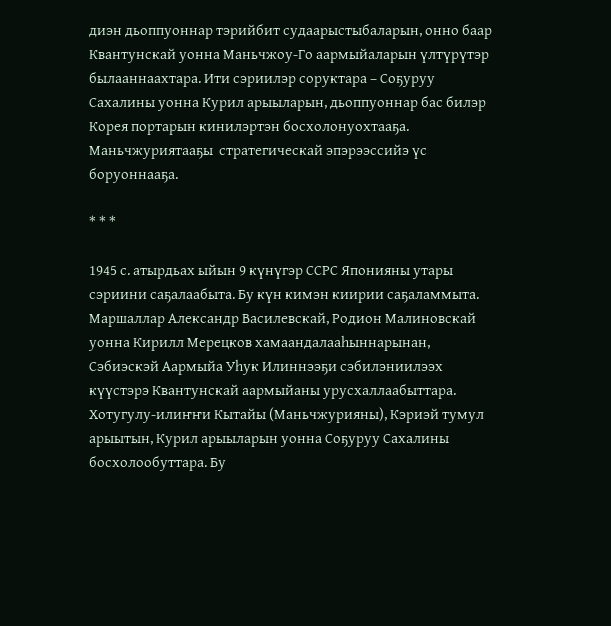диэн дьоппуоннар тэрийбит судаарыстыбаларын, онно баар Квантунскай уонна Маньчжоу-Го аармыйаларын үлтүрүтэр былааннаахтара. Ити сэриилэр соруктара – Соҕуруу Сахалины уонна Курил арыыларын, дьоппуоннар бас билэр Корея портарын кинилэртэн босхолонуохтааҕа. Маньчжуриятааҕы  стратегическай эпэрээссийэ үс боруоннааҕа.

* * *

1945 с. атырдьах ыйын 9 күнүгэр ССРС Японияны утары сэриини саҕалаабыта. Бу күн кимэн киирии саҕаламмыта. Маршаллар Александр Василевскай, Родион Малиновскай уонна Кирилл Мерецков хамаандалааһыннарынан, Сэбиэскэй Аармыйа Уһук Илиннээҕи сэбилэниилээх күүстэрэ Квантунскай аармыйаны урусхаллаабыттара. Хотугулу-илиҥҥи Кытайы (Маньчжурияны), Кэриэй тумул арыытын, Курил арыыларын уонна Соҕуруу Сахалины босхолообуттара. Бу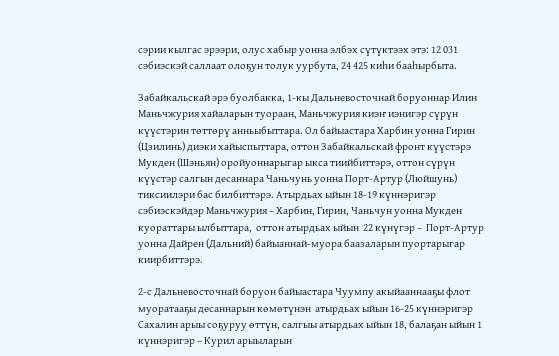сэрии кылгас эрээри, олус хабыр уонна элбэх сүтүктээх этэ: 12 031 сэбиэскэй саллаат олоҕун толук уурбута, 24 425 киһи бааһырбыта.

Забайкальскай эрэ буолбакка, 1-кы Дальневосточнай боруоннар Илин Маньчжурия хайаларын туораан, Маньчжурия киэҥ иэнигэр сүрүн күүстэрин төттөрү анньыбыттара. Ол байыастара Харбин уонна Гирин (Цзилинь) диэки хайыспыттара, оттон Забайкальскай фронт күүстэрэ Мукден (Шэньян) оройуоннарыгар ыкса тиийбиттэрэ, оттон сүрүн күүстэр салгын десаннара Чаньчунь уонна Порт-Артур (Люйшунь) тиксиилэри бас билбиттэрэ. Атырдьах ыйын 18-19 күннэригэр сэбиэскэйдэр Маньчжурия – Харбин, Гирин, Чаньчун уонна Мукден куораттары ылбыттара,  оттон атырдьах ыйын  22 күнүгэр –  Порт-Артур уонна Дайрен (Дальний) байыаннай-муора баазаларын пуортарыгар киирбиттэрэ.

2-с Дальневосточнай боруон байыастара Чуумпу акыйааннааҕы флот муоратааҕы десаннарын көмөтүнэн  атырдьах ыйын 16-25 күннэригэр Сахалин арыы соҕуруу өттүн, салгыы атырдьах ыйын 18, балаҕан ыйын 1 күннэригэр – Курил арыыларын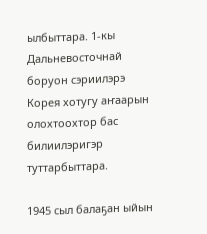ылбыттара. 1-кы Дальневосточнай боруон сэриилэрэ Корея хотугу аҥаарын олохтоохтор бас билиилэригэр туттарбыттара.

1945 сыл балаҕан ыйын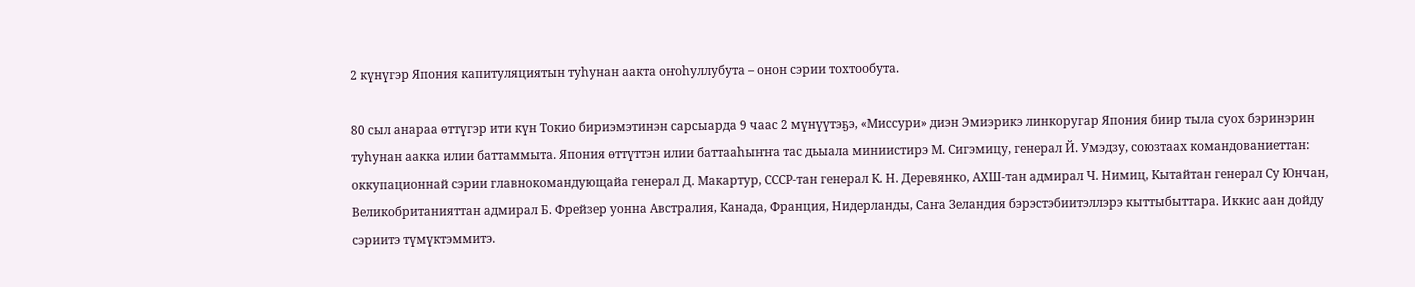2 күнүгэр Япония капитуляциятын туһунан аакта оҥоһуллубута – онон сэрии тохтообута.

80 сыл анараа өттүгэр ити күн Токио бириэмэтинэн сарсыарда 9 чаас 2 мүнүүтэҕэ, «Миссури» диэн Эмиэрикэ линкоругар Япония биир тыла суох бэринэрин туһунан аакка илии баттаммыта. Япония өттүттэн илии баттааһыҥҥа тас дьыала миниистирэ М. Сигэмицу, генерал Й. Умэдзу, союзтаах командованиеттан: оккупационнай сэрии главнокомандующайа генерал Д. Макартур, СССР-тан генерал К. Н. Деревянко, АХШ-тан адмирал Ч. Нимиц, Кытайтан генерал Су Юнчан, Великобританияттан адмирал Б. Фрейзер уонна Австралия, Канада, Франция, Нидерланды, Саҥа Зеландия бэрэстэбиитэллэрэ кыттыбыттара. Иккис аан дойду сэриитэ түмүктэммитэ.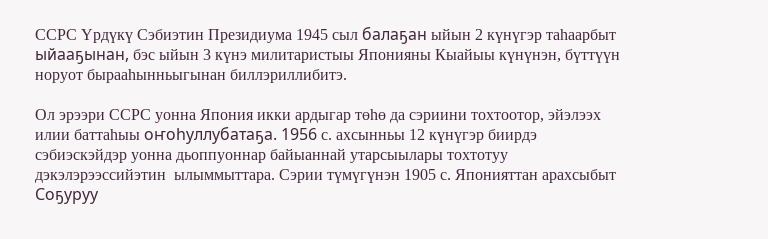ССРС Үрдүкү Сэбиэтин Президиума 1945 сыл балаҕан ыйын 2 күнүгэр таһаарбыт ыйааҕынан, бэс ыйын 3 күнэ милитаристыы Японияны Кыайыы күнүнэн, бүттүүн норуот бырааһынньыгынан биллэриллибитэ.

Ол эрээри ССРС уонна Япония икки ардыгар төһө да сэриини тохтоотор, эйэлээх илии баттаһыы оҥоһуллубатаҕа. 1956 с. ахсынньы 12 күнүгэр биирдэ сэбиэскэйдэр уонна дьоппуоннар байыаннай утарсыылары тохтотуу дэкэлэрээссийэтин  ылыммыттара. Сэрии түмүгүнэн 1905 с. Японияттан арахсыбыт Соҕуруу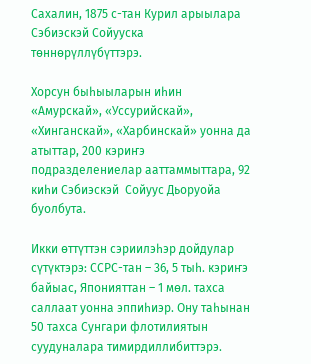Сахалин, 1875 с-тан Курил арыылара Сэбиэскэй Сойууска төннөрүллүбүттэрэ.

Хорсун быһыыларын иһин «Амурскай», «Уссурийскай», «Хинганскай», «Харбинскай» уонна да атыттар, 200 кэриҥэ подразделениелар ааттаммыттара, 92 киһи Сэбиэскэй  Сойуус Дьоруойа буолбута.

Икки өттүттэн сэриилэһэр дойдулар сүтүктэрэ: ССРС-тан – 36, 5 тыһ. кэриҥэ байыас, Японияттан – 1 мөл. тахса саллаат уонна эппиһиэр. Ону таһынан 50 тахса Сунгари флотилиятын суудуналара тимирдиллибиттэрэ.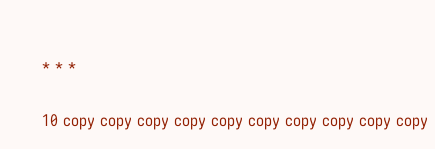* * *

10 copy copy copy copy copy copy copy copy copy copy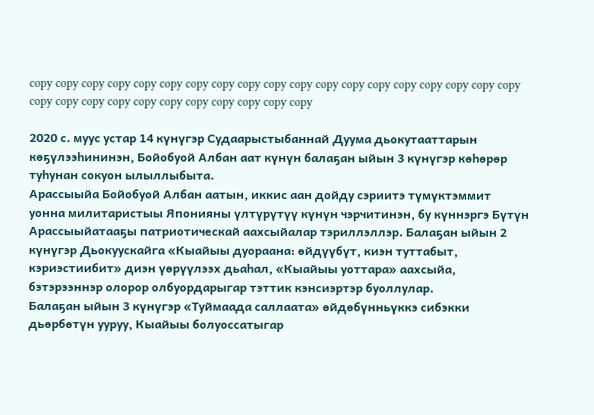copy copy copy copy copy copy copy copy copy copy copy copy copy copy copy copy copy copy copy copy copy copy copy copy copy copy copy copy copy copy

2020 с. муус устар 14 күнүгэр Судаарыстыбаннай Дуума дьокутааттарын көҕүлээһининэн, Бойобуой Албан аат күнүн балаҕан ыйын 3 күнүгэр көһөрөр туһунан сокуон ылыллыбыта.
Арассыыйа Бойобуой Албан аатын, иккис аан дойду сэриитэ түмүктэммит уонна милитаристыы Японияны үлтүрүтүү күнүн чэрчитинэн, бу күннэргэ Бүтүн Арассыыйатааҕы патриотическай аахсыйалар тэриллэллэр. Балаҕан ыйын 2 күнүгэр Дьокуускайга «Кыайыы дуораана: өйдүүбүт, киэн туттабыт, кэриэстиибит» диэн үөрүүлээх дьаһал, «Кыайыы уоттара» аахсыйа, бэтэрээннэр олорор олбуордарыгар тэттик кэнсиэртэр буоллулар.
Балаҕан ыйын 3 күнүгэр «Туймаада саллаата» өйдөбүнньүккэ сибэкки дьөрбөтүн ууруу, Кыайыы болуоссатыгар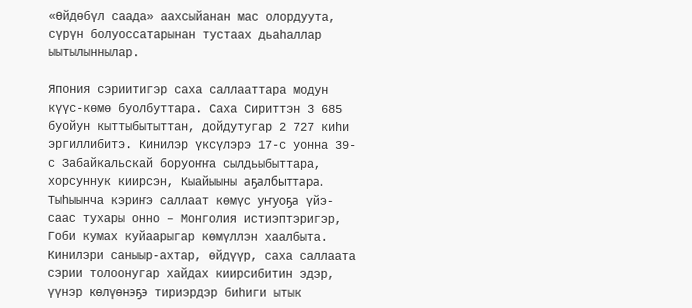«Өйдөбүл саада» аахсыйанан мас олордуута, сүрүн болуоссатарынан тустаах дьаһаллар ыытылыннылар.

Япония сэриитигэр саха саллааттара модун күүс-көмө буолбуттара. Саха Сириттэн 3 685 буойун кыттыбытыттан, дойдутугар 2 727 киһи эргиллибитэ. Кинилэр үксүлэрэ 17-с уонна 39-с Забайкальскай боруоҥҥа сылдьыбыттара, хорсуннук киирсэн, Кыайыыны аҕалбыттара. Тыһыынча кэриҥэ саллаат көмүс уҥуоҕа үйэ-саас тухары онно – Монголия истиэптэригэр, Гоби кумах куйаарыгар көмүллэн хаалбыта. Кинилэри саныыр-ахтар, өйдүүр, саха саллаата сэрии толоонугар хайдах киирсибитин эдэр, үүнэр көлүөнэҕэ тириэрдэр биһиги ытык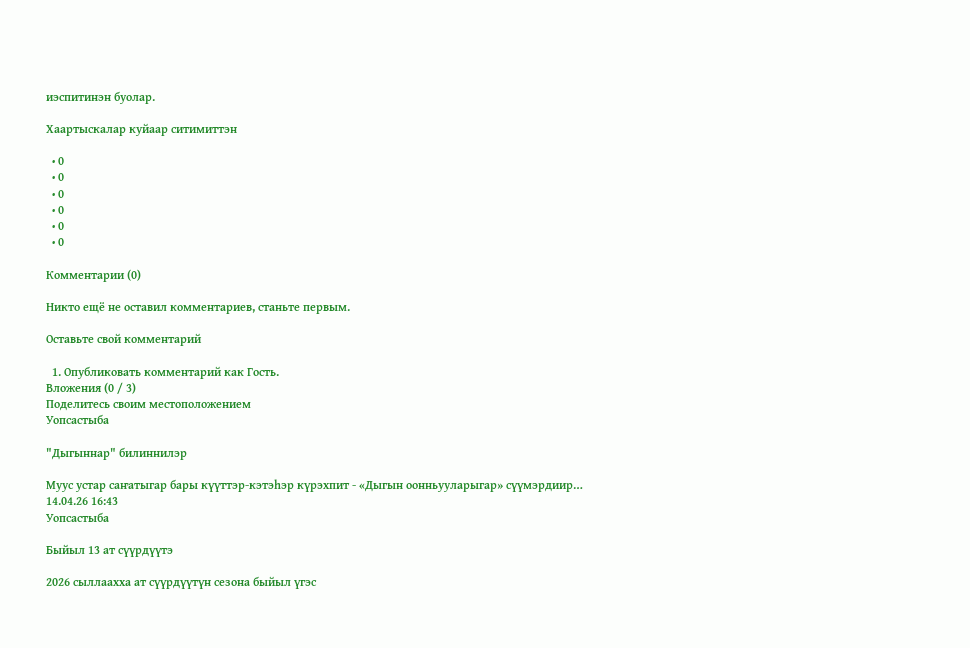иэспитинэн буолар.

Хаартыскалар куйаар ситимиттэн

  • 0
  • 0
  • 0
  • 0
  • 0
  • 0

Комментарии (0)

Никто ещё не оставил комментариев, станьте первым.

Оставьте свой комментарий

  1. Опубликовать комментарий как Гость.
Вложения (0 / 3)
Поделитесь своим местоположением
Уопсастыба

"Дыгыннар" билиннилэр

Муус устар саҥатыгар бары күүттэр-кэтэһэр күрэхпит - «Дыгын оонньууларыгар» сүүмэрдиир…
14.04.26 16:43
Уопсастыба

Быйыл 13 ат сүүрдүүтэ

2026 сыллаахха ат сүүрдүүтүн сезона быйыл үгэс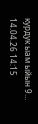курдук ыам ыйын 9…
14.04.26 14:15